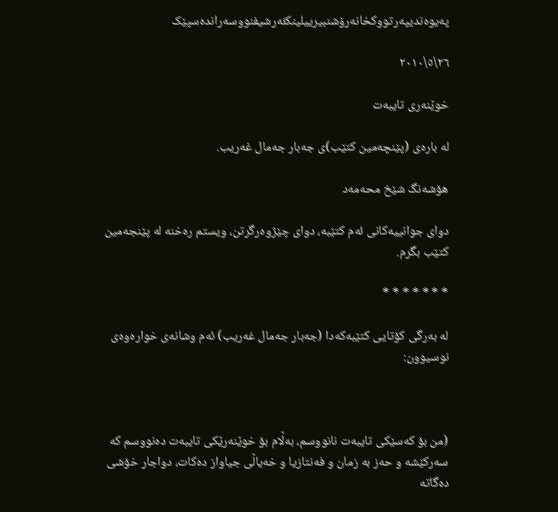په‌یوه‌ندیپه‌رتووکخانه‌رۆشنبیرییلینکئه‌رشیفنووسه‌رانده‌سپێک

٢٦\٥\٢٠١٠

خوێنه‌رى تایبه‌ت

له‌ باره‌ى (پێنچه‌مین کتێب)ى جه‌بار جه‌مال غه‌ریب.

هۆشه‌نگ شێخ محه‌مه‌د

دواى جوانییه‌کانى ئه‌م کتێبه‌، دواى چێژوه‌رگرتن، ویستم ره‌خنه‌ له‌ پێنجه‌مین کتێب بگرم.

* * * * * * *

له‌ به‌رگى کۆتایى کتێبه‌که‌دا (جه‌بار جه‌مال غه‌ریب) ئه‌م وشانه‌ى خواره‌وه‌ى نوسیوون:



(من بۆ که‌سێکى تایبه‌ت نانووسم، به‌ڵام بۆ خوێنه‌رێکى تایبه‌ت ده‌نووسم که‌ سه‌رکێشه‌ و حه‌ز به‌ زمان و فه‌نتازیا و خه‌یاڵى جیاواز ده‌کات، دواجار خۆشى ده‌گاته‌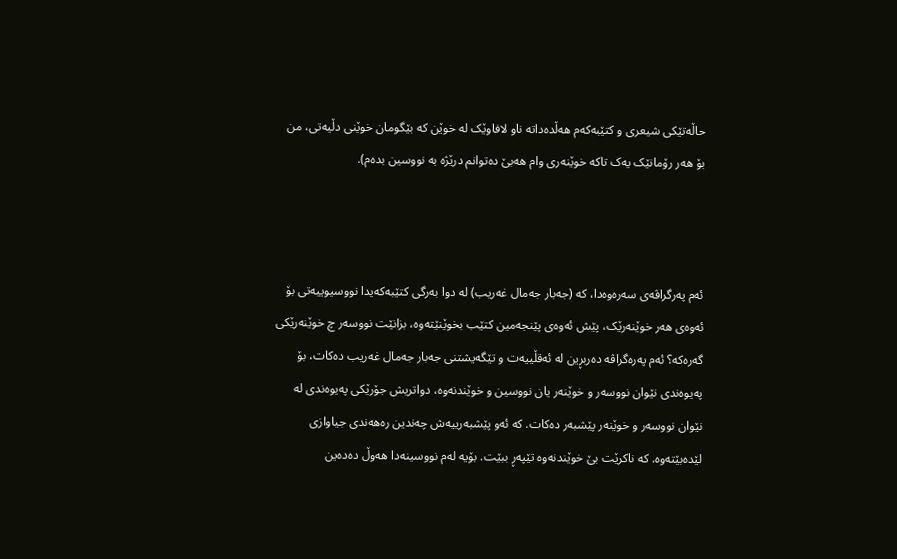حاڵه‌تێکى شیعرى و کتێبه‌که‌م هه‌ڵده‌داته‌ ناو لافاوێک له‌ خوێن که‌ بێگومان خوێنى دڵیه‌تى، من بۆ هه‌ر رۆمانێک یه‌ک تاکه‌ خوێنه‌رى وام هه‌بێ ده‌توانم درێژه‌ به‌ نووسین بده‌م).



ئه‌م په‌رگراڤه‌ى سه‌ره‌وه‌دا، که‌ (جه‌بار جه‌مال غه‌ریب) له‌ دوا به‌رگى کتێبه‌که‌یدا نووسیوییه‌تى بۆ ئه‌وه‌ى هه‌ر خوێنه‌رێک، پێش ئه‌وه‌ى پێنجه‌مین کتێب بخوێنێته‌وه‌، بزانێت نووسه‌ر چ خوێنه‌رێکى گه‌ره‌که‌؟ ئه‌م په‌ره‌گراڤه‌ ده‌ربڕین له‌ ئه‌قڵییه‌ت و تێگه‌یشتنى جه‌بار جه‌مال غه‌ریب ده‌کات، بۆ په‌یوه‌ندى نێوان نووسه‌ر و خوێنه‌ر یان نووسین و خوێندنه‌وه‌، دواتریش جۆرێکى په‌یوه‌ندى له‌ نێوان نووسه‌ر و خوێنه‌ر پێشبه‌ر ده‌کات. که‌ ئه‌و پێشبه‌رییه‌ش چه‌ندین ره‌هه‌ندى جیاوازى لێده‌بێته‌وه‌. که‌ ناکرێت بێ خوێندنه‌وه‌ تێپه‌ڕ ببێت. بۆیه‌ له‌م نووسینه‌دا هه‌وڵ ده‌ده‌ین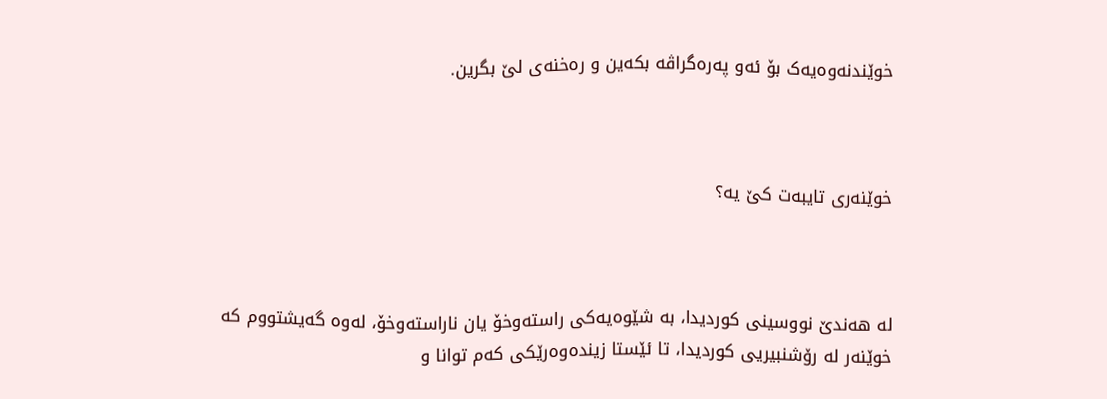خوێندنه‌وه‌یه‌ک بۆ ئه‌و په‌ره‌گراڤه‌ بکه‌ین و ره‌خنه‌ى لێ بگرین.



خوێنه‌رى تایبه‌ت کێ یه‌؟



له‌ هه‌ندێ نووسینى کوردیدا، به‌ شێوه‌یه‌کى راسته‌وخۆ یان ناراسته‌وخۆ، له‌وه‌ گه‌یشتووم که‌ خوێنه‌ر له‌ رۆشنبیریى کوردیدا، تا ئێستا زینده‌وه‌رێکى که‌م توانا و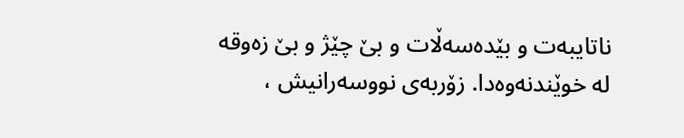ناتایبه‌ت و بێده‌سه‌ڵات و بێ چێژ و بێ زه‌وقه‌ له‌ خوێندنه‌وه‌دا. زۆربه‌ى نووسه‌رانیش ،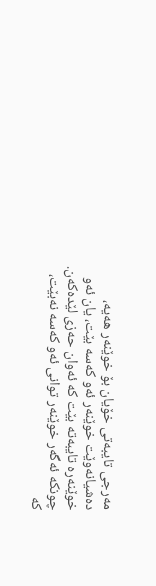مه‌رجى تایبه‌تى خۆیان بۆ خوێنه‌ر هه‌یه‌، ده‌شیانه‌وێت خوێنه‌ر ئه‌و که‌سه‌ بێت، یان ئه‌و خوێنه‌ره‌ تایبه‌ته‌ بێت که‌ ئه‌وان حه‌زى لێده‌که‌ن. چونکه‌ ئه‌گه‌ر خوێنه‌ر توانى ئه‌و که‌سه‌ نه‌بێت، که‌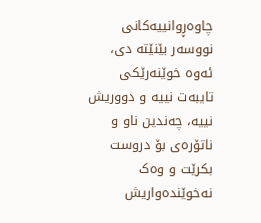چاوه‌ڕوانییه‌کانى نووسه‌ر بێنێته‌ دى، ئه‌وه‌ خوێنه‌رێکى تایبه‌ت نییه‌ و دووریش نییه‌، چه‌ندین ناو و ناتۆره‌ى بۆ دروست بکرێت و وه‌ک نه‌خوێنده‌واریش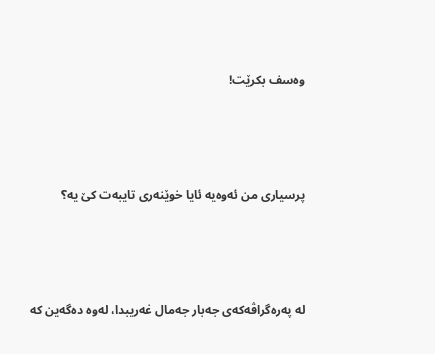وه‌سف بکرێت!



پرسیارى من ئه‌وه‌یه‌ ئایا خوێنه‌رى تایبه‌ت کێ یه‌؟



له‌ په‌ره‌گراڤه‌که‌ى جه‌بار جه‌مال غه‌ریبدا، له‌وه‌ ده‌گه‌ین که‌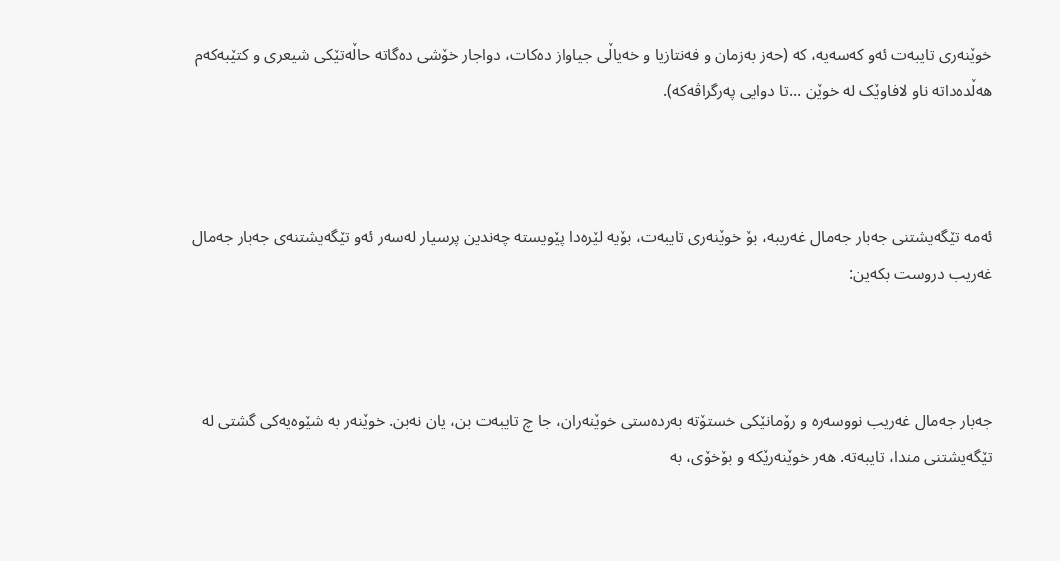خوێنه‌رى تایبه‌ت ئه‌و که‌سه‌یه‌، که‌ (حه‌ز به‌زمان و فه‌نتازیا و خه‌یاڵى جیاواز ده‌کات، دواجار خۆشى ده‌گاته‌ حاڵه‌تێکى شیعرى و کتێبه‌که‌م هه‌ڵده‌داته‌ ناو لافاوێک له‌ خوێن ...تا دوایى په‌رگراڤه‌که‌).



ئه‌مه‌ تێگه‌یشتنى جه‌بار جه‌مال غه‌ریبه‌، بۆ خوێنه‌رى تایبه‌ت، بۆیه‌ لێره‌دا پێویسته‌ چه‌ندین پرسیار له‌سه‌ر ئه‌و تێگه‌یشتنه‌ى جه‌بار جه‌مال غه‌ریب دروست بکه‌ین:



جه‌بار جه‌مال غه‌ریب نووسه‌ره‌ و رۆمانێکى خستۆته‌ به‌رده‌ستى خوێنه‌ران، جا چ تایبه‌ت بن، یان نه‌بن. خوێنه‌ر به‌ شێوه‌یه‌کى گشتى له‌ تێگه‌یشتنى مندا، تایبه‌ته‌. هه‌ر خوێنه‌رێکه‌ و بۆخۆى، به‌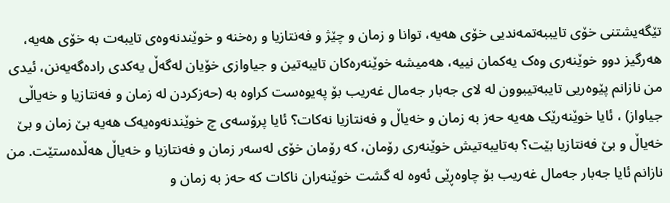تێگه‌یشتنى خۆى تایببه‌تمه‌ندیى خۆى هه‌یه‌، توانا و زمان و چێژ و فه‌نتازیا و ره‌خنه‌ و خوێندنه‌وه‌ى تایبه‌ت به‌ خۆى هه‌یه‌، هه‌رگیز دوو خوێنه‌رى وه‌ک یه‌کمان نییه‌، هه‌میشه‌ خوێنه‌ره‌کان تایبه‌تین و جیاوازى خۆیان له‌گه‌ڵ یه‌کدى راده‌گه‌یه‌نن، ئیدى من نازانم پێوه‌ریى تایبه‌تیبوون له‌ لاى جه‌بار جه‌مال غه‌ریب بۆ په‌یوه‌ست کراوه‌ به‌ (حه‌زکردن له‌ زمان و فه‌نتازیا و خه‌یاڵى جیاواز) ، ئایا خوێنه‌رێک هه‌یه‌ حه‌ز به‌ زمان و خه‌یاڵ و فه‌نتازیا نه‌کات؟ ئایا پرۆسه‌ى چ خوێندنه‌وه‌یه‌ک هه‌یه‌ بێ زمان و بێ خه‌یاڵ و بێ فه‌نتازیا بێت؟ به‌تایبه‌تیش خوێنه‌رى رۆمان، که‌ رۆمان خۆى له‌سه‌ر زمان و فه‌نتازیا و خه‌یاڵ هه‌ڵده‌ستێت. من نازانم ئایا جه‌بار جه‌مال غه‌ریب بۆ چاوه‌ڕێى ئه‌وه‌ له‌ گشت خوێنه‌ران ناکات که‌ حه‌ز به‌ زمان و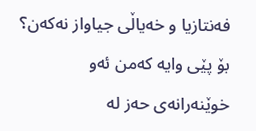فه‌نتازیا و خه‌یاڵى جیاواز نه‌که‌ن؟ بۆ پێى وایه‌ که‌من ئه‌و خوێنه‌رانه‌ى حه‌ز له‌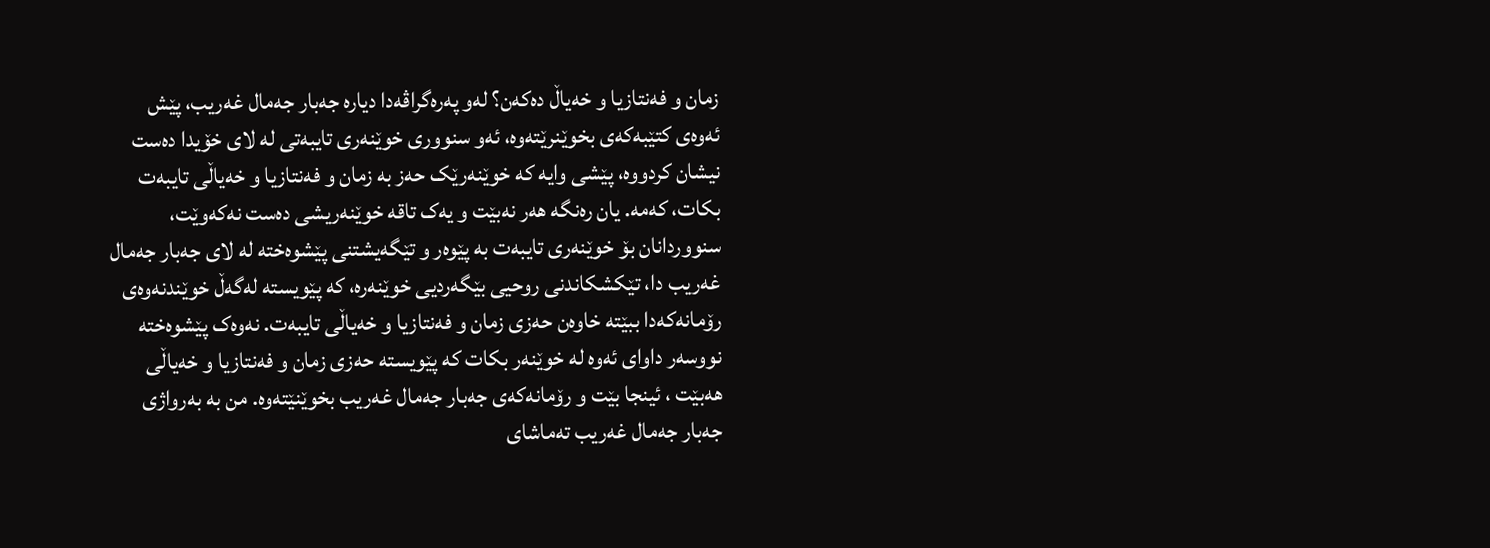زمان و فه‌نتازیا و خه‌یاڵ ده‌که‌ن؟ له‌و په‌ره‌گراڤه‌دا دیاره‌ جه‌بار جه‌مال غه‌ریب، پێش ئه‌وه‌ى کتێبه‌که‌ى بخوێنرێته‌وه‌، ئه‌و سنوورى خوێنه‌رى تایبه‌تى له‌ لاى خۆیدا ده‌ست نیشان کردووه‌، پێشى وایه‌ که‌ خوێنه‌رێک حه‌ز به‌ زمان و فه‌نتازیا و خه‌یاڵى تایبه‌ت بکات، که‌مه‌. یان ره‌نگه‌ هه‌ر نه‌بێت و یه‌ک تاقه‌ خوێنه‌ریشى ده‌ست نه‌که‌وێت، سنووردانان بۆ خوێنه‌رى تایبه‌ت به‌ پێوه‌ر و تێگه‌یشتنى پێشوه‌خته‌ له‌ لاى جه‌بار جه‌مال غه‌ریب دا، تێکشکاندنى روحیى بێگه‌ردیى خوێنه‌ره‌، که‌ پێویسته‌ له‌گه‌ڵ خوێندنه‌وه‌ى رۆمانه‌که‌دا ببێته‌ خاوه‌ن حه‌زى زمان و فه‌نتازیا و خه‌یاڵى تایبه‌ت. نه‌وه‌ک پێشوه‌خته‌ نووسه‌ر داواى ئه‌وه‌ له‌ خوێنه‌ر بکات که‌ پێویسته‌ حه‌زى زمان و فه‌نتازیا و خه‌یاڵى هه‌بێت ، ئینجا بێت و رۆمانه‌که‌ى جه‌بار جه‌مال غه‌ریب بخوێنێته‌وه‌. من به‌ به‌رواژى جه‌بار جه‌مال غه‌ریب ته‌ماشاى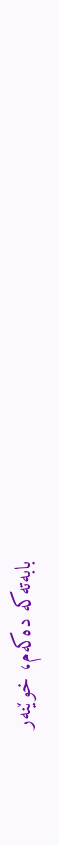بابه‌ته‌که‌ ده‌که‌م، خوێنه‌ر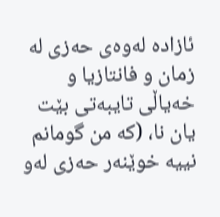ئازاده‌ له‌وه‌ى حه‌زى له‌ زمان و فانتازیا و خه‌یاڵى تایبه‌تى بێت یان نا، (که‌ من گومانم نییه‌ خوێنه‌ر حه‌زى له‌و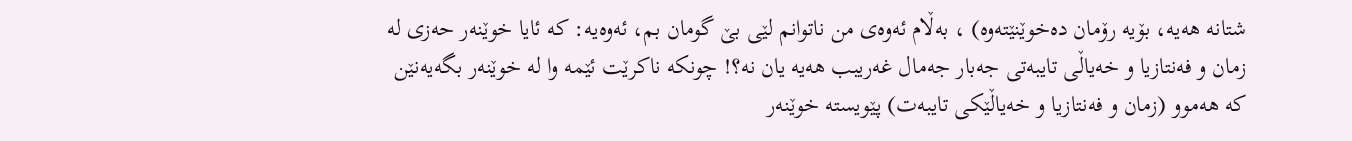شتانه‌ هه‌یه‌، بۆیه‌ رۆمان ده‌خوێنێته‌وه‌) ، به‌ڵام ئه‌وه‌ى من ناتوانم لێى بێ گومان بم، ئه‌وه‌یه‌: که‌ ئایا خوێنه‌ر حه‌زى له‌ زمان و فه‌نتازیا و خه‌یاڵى تایبه‌تى جه‌بار جه‌مال غه‌ریبب هه‌یه‌ یان نه‌؟! چونکه‌ ناکرێت ئێمه‌ وا له‌ خوێنه‌ر بگه‌یه‌نێن که‌ هه‌موو (زمان و فه‌نتازیا و خه‌یاڵێکى تایبه‌ت) پێویسته‌ خوێنه‌ر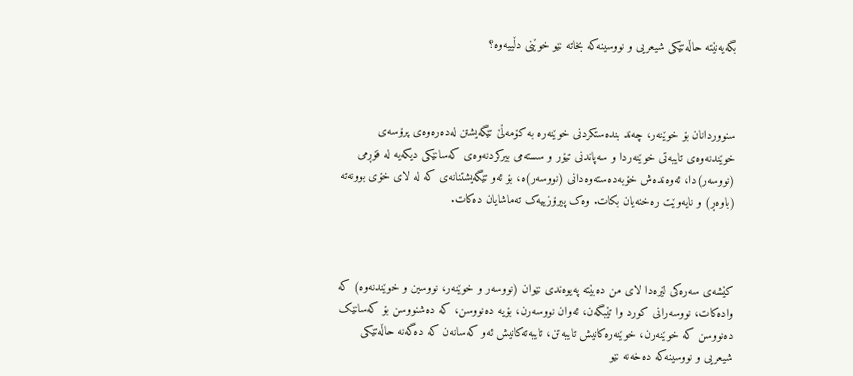بگه‌یه‌نێته‌ حاڵه‌تێکى شیعریى و نووسینه‌که‌ بخاته‌ نێو خوێنى دڵییه‌وه‌؟



سنووردانان بۆ خوێنه‌ر، چه‌ند بنده‌ستکردنى خوێنه‌ره‌ به‌ کۆمه‌ڵێ تێگه‌یشتن له‌ده‌ره‌وه‌ى پرۆسه‌ى خوێندنه‌وه‌ى تایبه‌تى خوێنه‌ردا و سه‌پاندنى تیۆر و سسته‌مى بیرکردنه‌وه‌ى که‌سانێکى دیکه‌یه‌ له‌ فۆڕمى (نووسه‌ر)دا، ئه‌وه‌نده‌ش خۆبه‌ده‌سته‌وه‌دانى (نووسه‌ر)ه‌، بۆ ئه‌و تێگه‌یشتنانه‌ى که‌ له‌ لاى خۆى بوونه‌ته‌ (باوه‌ڕ) و نایه‌وێت ره‌خنه‌یان بکات. وه‌ک پیرۆزییه‌ک ته‌ماشایان ده‌کات.



کێشه‌ى سه‌ره‌کى لێره‌دا لاى من ده‌بێته‌ په‌یوه‌ندى نێوان (نووسه‌ر و خوێنه‌ر، نووسین و خوێندنه‌وه‌) که‌ واده‌کات، نووسه‌رانى کورد وا تێبگه‌ن، ئه‌وان نووسه‌رن، بۆیه‌ ده‌نووسن، که‌ ده‌شنووسن بۆ که‌سانێک ده‌نووسن که‌ خوێنه‌رن، خوێنه‌ره‌کانیش تایبه‌تن، تایبه‌ته‌کانیش ئه‌و که‌سانه‌ن که‌ ده‌گه‌نه‌ حاڵه‌تێکى شیعریى و نووسینه‌که‌ ده‌خه‌نه‌ نێو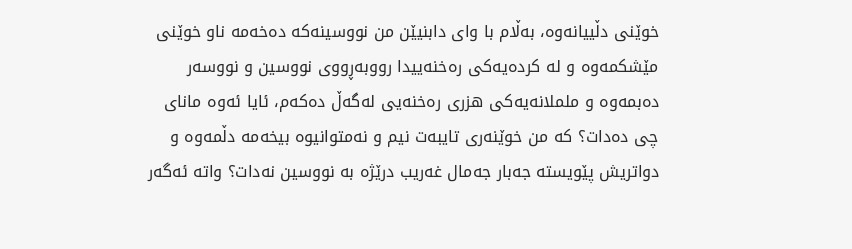خوێنى دڵییانه‌وه‌، به‌ڵام با واى دابنیێن من نووسینه‌که‌ ده‌خه‌مه‌ ناو خوێنى مێشکمه‌وه‌ و له‌ کرده‌یه‌کى ره‌خنه‌ییدا رووبه‌ڕووى نووسین و نووسه‌ر ده‌بمه‌وه‌ و ململانه‌یه‌کى هزرى ره‌خنه‌یى له‌گه‌ڵ ده‌که‌م، ئایا ئه‌وه‌ ماناى چى ده‌دات؟ که‌ من خوێنه‌رى تایبه‌ت نیم و نه‌متوانیوه‌ بیخه‌مه‌ دڵمه‌وه‌ و دواتریش پێویسته‌ جه‌بار جه‌مال غه‌ریب درێژه‌ به‌ نووسین نه‌دات؟ واته‌ ئه‌گه‌ر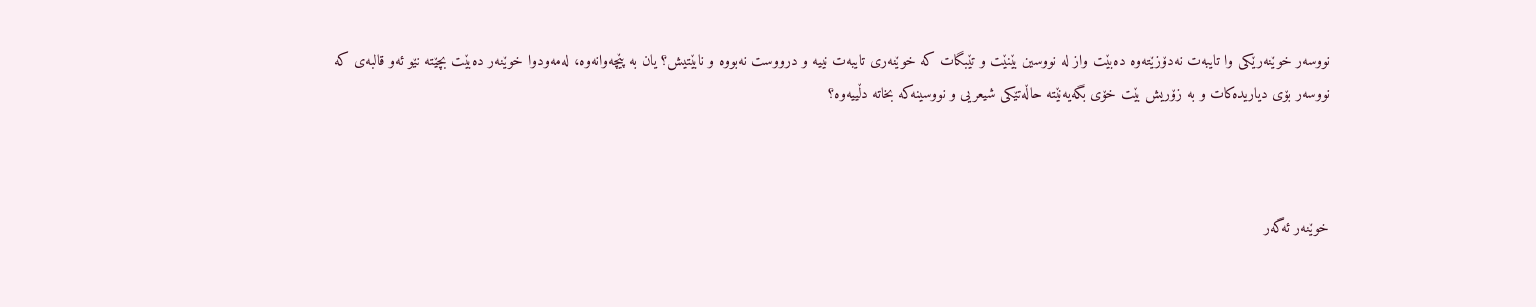نووسه‌ر خوێنه‌رێکى وا تایبه‌ت نه‌دۆزێته‌وه‌ ده‌بێت واز له‌ نووسین بێنێت و تێبگات که‌ خوێنه‌رى تایبه‌ت نییه‌ و درووست نه‌بووه‌ و نابێتیش؟ یان به‌ پێچه‌وانه‌وه‌، له‌مه‌ودوا خوێنه‌ر ده‌بێت بچێته‌ نێو ئه‌و قالبه‌ى که‌ نووسه‌ر بۆى دیاریده‌کات و به‌ زۆریش بێت خۆى بگه‌یه‌نێته‌ حاڵه‌تێکى شیعریى و نووسینه‌که‌ بخاته‌ دڵییه‌وه‌؟



خوێنه‌ر ئه‌گه‌ر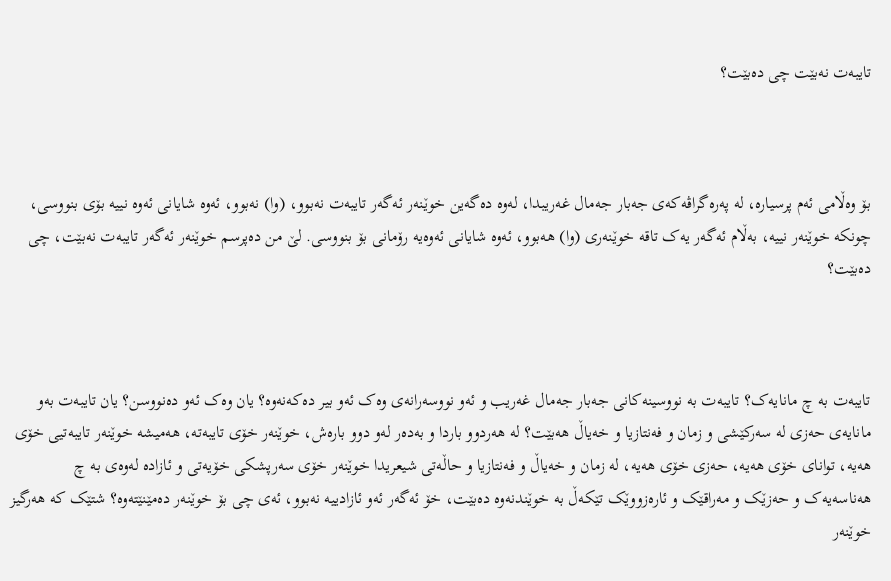تایبه‌ت نه‌بێت چى ده‌بێت؟



بۆ وه‌ڵامى ئه‌م پرسیاره‌، له‌ په‌ره‌گراڤه‌که‌ى جه‌بار جه‌مال غه‌ریبدا، له‌وه‌ ده‌گه‌ین خوێنه‌ر ئه‌گه‌ر تایبه‌ت نه‌بوو، (وا) نه‌بوو، ئه‌وه‌ شایانى ئه‌وه‌ نییه‌ بۆى بنووسى، چونکه‌ خوێنه‌ر نییه‌، به‌ڵام ئه‌گه‌ر یه‌ک تاقه‌ خوێنه‌رى (وا) هه‌بوو، ئه‌وه‌ شایانى ئه‌وه‌یه‌ رۆمانى بۆ بنووسى. لێ من ده‌پرسم خوێنه‌ر ئه‌گه‌ر تایبه‌ت نه‌بێت، چى ده‌بێت؟



تایبه‌ت به‌ چ مانایه‌ک؟ تایبه‌ت به‌ نووسینه‌کانى جه‌بار جه‌مال غه‌ریب و ئه‌و نووسه‌رانه‌ى وه‌ک ئه‌و بیر ده‌که‌نه‌وه‌؟ یان وه‌ک ئه‌و ده‌نووسن؟ یان تایبه‌ت به‌و مانایه‌ى حه‌زى له‌ سه‌رکێشى و زمان و فه‌نتازیا و خه‌یاڵ هه‌بێت؟ له‌ هه‌ردوو باردا و به‌ده‌ر له‌و دوو باره‌ش، خوێنه‌ر خۆى تایبه‌ته‌، هه‌میشه‌ خوێنه‌ر تایبه‌تیى خۆى هه‌یه‌، تواناى خۆى هه‌یه‌، حه‌زى خۆى هه‌یه‌، له‌ زمان و خه‌یاڵ و فه‌نتازیا و حاڵه‌تى شیعریدا خوێنه‌ر خۆى سه‌رپشکى خۆیه‌تى و ئازاده‌ له‌وه‌ى به‌ چ هه‌ناسه‌یه‌ک و حه‌زێک و مه‌راقێک و ئاره‌زووێک تێکه‌ڵ به‌ خوێندنه‌وه‌ ده‌بێت، خۆ ئه‌گه‌ر ئه‌و ئازادییه‌ نه‌بوو، ئه‌ى چى بۆ خوێنه‌ر ده‌مێنێته‌وه‌؟ شتێک که‌ هه‌رگیز خوێنه‌ر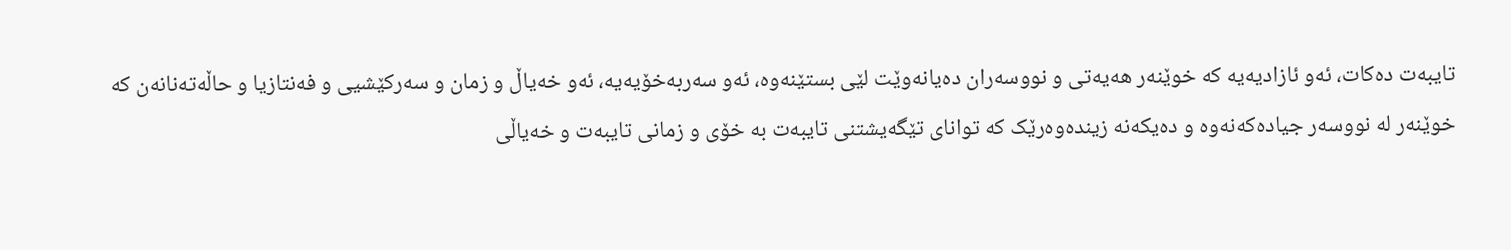تایبه‌ت ده‌کات، ئه‌و ئازادیه‌یه‌ که‌ خوێنه‌ر هه‌یه‌تى و نووسه‌ران ده‌یانه‌وێت لێى بستێنه‌وه‌، ئه‌و سه‌ربه‌خۆیه‌یه‌، ئه‌و خه‌یاڵ و زمان و سه‌رکێشیى و فه‌نتازیا و حاڵه‌ته‌نانه‌ن که‌ خوێنه‌ر له‌ نووسه‌ر جیاده‌که‌نه‌وه‌ و ده‌یکه‌نه‌ زینده‌وه‌رێک که‌ تواناى تێگه‌یشتنى تایبه‌ت به‌ خۆى و زمانى تایبه‌ت و خه‌یاڵى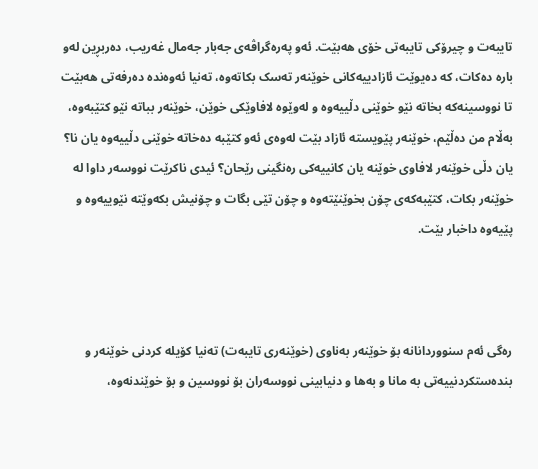تایبه‌ت و چیرۆکى تایبه‌تى خۆى هه‌بێت. ئه‌و په‌ره‌گراڤه‌ى جه‌بار جه‌مال غه‌ریب، ده‌ربڕین له‌و باره‌ ده‌کات، که‌ ده‌یوێت ئازادییه‌کانى خوێنه‌ر ته‌سک بکاته‌وه‌، ته‌نیا ئه‌وه‌نده‌ ده‌رفه‌تى هه‌بێت تا نووسینه‌که‌ بخاته‌ نێو خوێنى دڵییه‌وه‌ و له‌وێوه‌ لافاوێکى خوێن، خوێنه‌ر بباته‌ نێو کتێبه‌وه‌، به‌ڵام من ده‌ڵێم، خوێنه‌ر پێویسته‌ ئازاد بێت له‌وه‌ى ئه‌و کتێبه‌ ده‌خاته‌ خوێنى دڵییه‌وه‌ یان نا؟ یان دڵى خوێنه‌ر لافاوى خوێنه‌ یان کانییه‌کى ره‌نگینى رێحان؟ ئیدى ناکرێت نووسه‌ر داوا له‌ خوێنه‌ر بکات، کتێبه‌که‌ى چۆن بخوێنێته‌وه‌ و چۆن تێى بگات و چۆنیش بکه‌وێته‌ نێوییه‌وه‌ و پێیه‌وه‌ داخبار بێت.



ره‌گى ئه‌م سنووردانانه‌ بۆ خوێنه‌ر به‌ناوى (خوێنه‌رى تایبه‌ت) ته‌نیا کۆیله‌ کردنى خوێنه‌ر و بنده‌ستکردنییه‌تى به‌ مانا و به‌ها و دنیابینى نووسه‌ران بۆ نووسین و بۆ خوێندنه‌وه‌،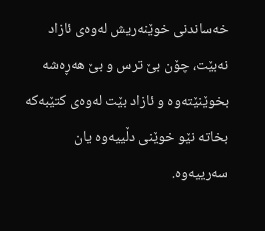خه‌ساندنى خوێنه‌ریش له‌وه‌ى ئازاد نه‌بێت، چۆن بێ ترس و بێ هه‌ڕه‌شه‌ بخوێنێته‌وه‌ و ئازاد بێت له‌وه‌ى کتێبه‌که‌ بخاته‌ نێو خوێنى دڵییه‌وه‌ یان سه‌رییه‌وه‌.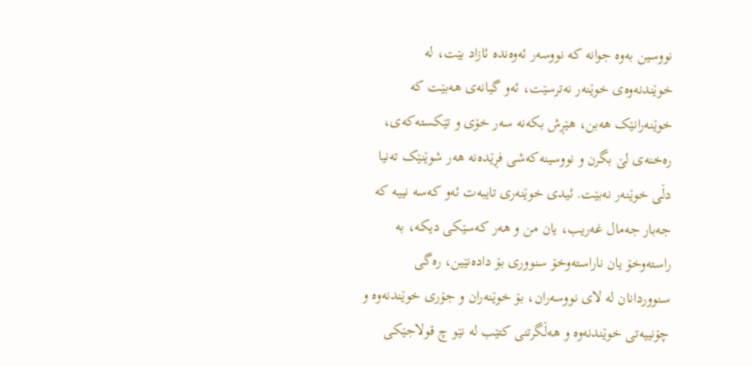نووسین به‌وه‌ جوانه‌ که‌ نووسه‌ر ئه‌وه‌نده‌ ئازاد بێت، له‌ خوێندنه‌وه‌ى خوێنه‌ر نه‌ترسێت، ئه‌و گیانه‌ى هه‌بێت که‌ خوێنه‌رانێک هه‌بن، هێڕش بکه‌نه‌ سه‌ر خۆى و تێکسته‌که‌ى، ره‌خنه‌ى لێ بگرن و نووسینه‌که‌شى فڕێده‌نه‌ هه‌ر شوێنێک ته‌نیا دڵى خوێنه‌ر نه‌بێت. ئیدى خوێنه‌رى تایبه‌ت ئه‌و که‌سه‌ نییه‌ که‌ جه‌بار جه‌مال غه‌ریب، یان من و هه‌ر که‌سێکى دیکه‌، به‌ راسته‌وخۆ یان ناراسته‌وخۆ سنوورى بۆ داده‌نێین، ره‌گى سنووردانان له‌ لاى نووسه‌ران، بۆ خوێنه‌ران و جۆرى خوێندنه‌وه‌ و چۆنییه‌تى خوێندنه‌وه‌ و هه‌ڵگرتنى کتێب له‌ نێو چ قولاجێکى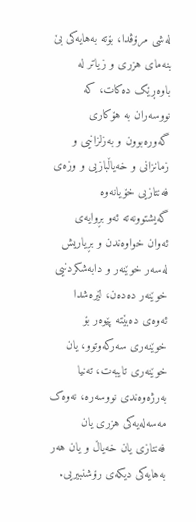له‌شى مرۆڤدا، بۆته‌ به‌هایه‌کى بێ بنه‌ماى هزرى و زیاتر له‌ باوه‌ڕێک ده‌کات، که‌ نووسه‌ران به‌ هۆکارى گه‌وره‌بوون و به‌زلزانیى و زمانزانى و خه‌یاڵبازیى و وزه‌ى فه‌نتازیى خۆیانه‌وه‌ گه‌یشتوونه‌ته‌ ئه‌و بڕوایه‌ى ئه‌وان خواوه‌ندن و بڕیاریش له‌سه‌ر خوێنه‌ر و دابه‌شکردنیى خوێنه‌ر ده‌ده‌ن، لێره‌شدا ئه‌وه‌ى ده‌بێته‌ پێوه‌ر بۆ خوێنه‌رى سه‌رکه‌وتوو، یان خوێنه‌رى تایبه‌ت، ته‌نیا به‌رژه‌وه‌ندى نووسه‌ره‌، نه‌وه‌ک مه‌سه‌له‌یه‌کى هزرى یان فه‌نتازى یان خه‌یاڵ و یان هه‌ر به‌هایه‌کى دیکه‌ى رۆشنبیریى.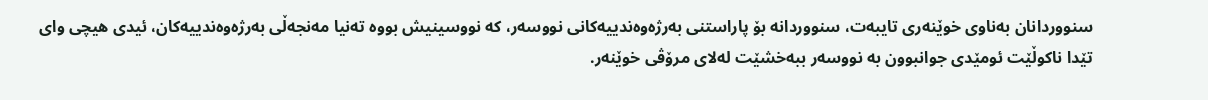سنووردانان به‌ناوى خوێنه‌رى تایبه‌ت، سنووردانه‌ بۆ پاراستنى به‌رژه‌وه‌ندییه‌کانى نووسه‌ر، که‌ نووسینیش بووه‌ ته‌نیا مه‌نجه‌ڵى به‌رژه‌وه‌ندییه‌کان، ئیدى هیچى واى تێدا ناکوڵێت ئومێدى جوانبوون به‌ نووسه‌ر ببه‌خشێت له‌لاى مرۆڤى خوێنه‌ر.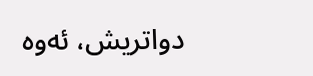دواتریش، ئه‌وه‌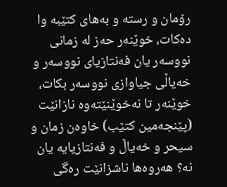رۆمان و رسته‌ و به‌هاى کتێبه‌ وا ده‌کات، خوێنه‌ر حه‌ز له‌ زمانى نووسه‌ر یان فه‌نتازیاى نووسه‌ر و خه‌یاڵى جیاوازى نووسه‌ر بکات، خوێنه‌ر تا نه‌خوێنێته‌وه‌ نازانێت (پێنجه‌مین کتێب) خاوه‌ن زمان و سیحر و خه‌یاڵ و فه‌نتازیایه‌ یان نه‌؟ هه‌روه‌ها ناشزانێت ره‌گى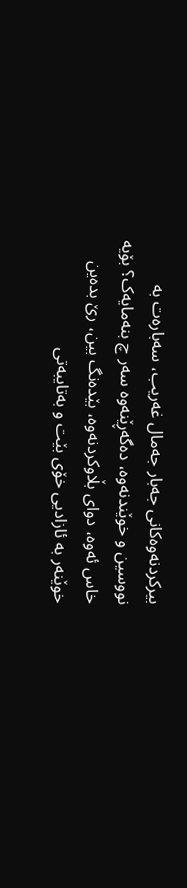بیرکردنه‌وه‌کانى جه‌بار جه‌مال غه‌ریب، سه‌باره‌ت به‌ نووسین و خوێندنه‌وه‌، ده‌گه‌ڕێنه‌وه‌ سه‌ر چ بنه‌مایه‌ک؟ بۆیه‌ خاس ئه‌وه‌، دواى بڵاوکردنه‌وه‌، بێده‌نگ بین، رێ بده‌ین خوێنه‌ر به‌ ئازادیى خۆى بێت و به‌تایبه‌تى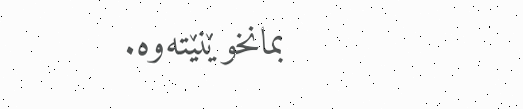بمانخوێنێته‌وه‌.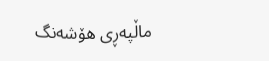ماڵپه‌ڕی هۆشه‌نگ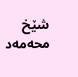شێخ محه‌مه‌د